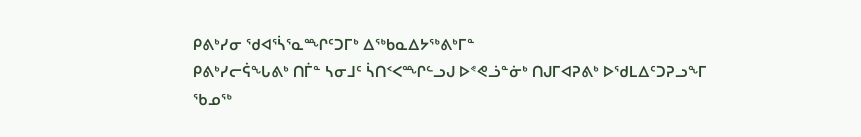ᑭᕕᒃᓯᓂ ᖁᐊᕐᓵᕐᓇᙱᑦᑐᒥᒃ ᐃᖅᑲᓇᐃᔭᖅᕕᒃᒥᓐ
ᑭᕕᒃᓯᓕᕌᖓᕕᒃ ᑎᒦᓐ ᓴᓂᒧᑦ ᓵᑎᑉᐸᙱᓪᓗᒍ ᐅᕝᕙᓘᓐᓃᒃ ᑎᒍᒥᐊᕈᕕᒃ ᐅᖁᒪᐃᑦᑐᕈᓗᖕᒥ
ᖃᓄᖅ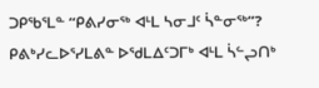ᑐᑭᖃᕐᒪᓐ “ᑭᕕᓯᓂᖅ ᐊᒻᒪ ᓴᓂᒧᑦ ᓵᓐᓂᖅ”?
ᑭᕕᒃᓯᓚᐅᕐᓯᒪᕕᓐ ᐅᖁᒪᐃᑦᑐᒥᒃ ᐊᒻᒪ ᓵᓪᖢᑎᒃ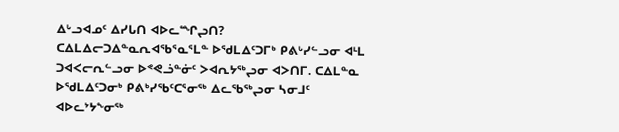ᐃᒡᓗᐊᓄᑦ ᐃᓯᒐᑎ ᐊᐅᓚᙱᖢᑎ? ᑕᐃᒪᐃᓕᑐᐃᓐᓇᕆᐊᖃᕐᓇᕐᒪᓐ ᐅᖁᒪᐃᑦᑐᒥᒃ ᑭᕕᒡᓯᓪᓗᓂ ᐊᒻᒪ ᑐᐊᐸᓕᕆᓪᓗᓂ ᐅᕝᕙᓘᓐᓃᑦ ᐳᐊᕆᔭᖅᖢᓂ ᐊᐳᑎᒥ. ᑕᐃᒪᓐᓇ ᐅᖁᒪᐃᑦᑐᓂᒃ ᑭᕕᒃᓯᖃᑦᑕᕐᓂᖅ ᐃᓚᖃᖅᖢᓂ ᓴᓂᒧᑦ ᐊᐅᓚᔾᔭᖕᓂᖅ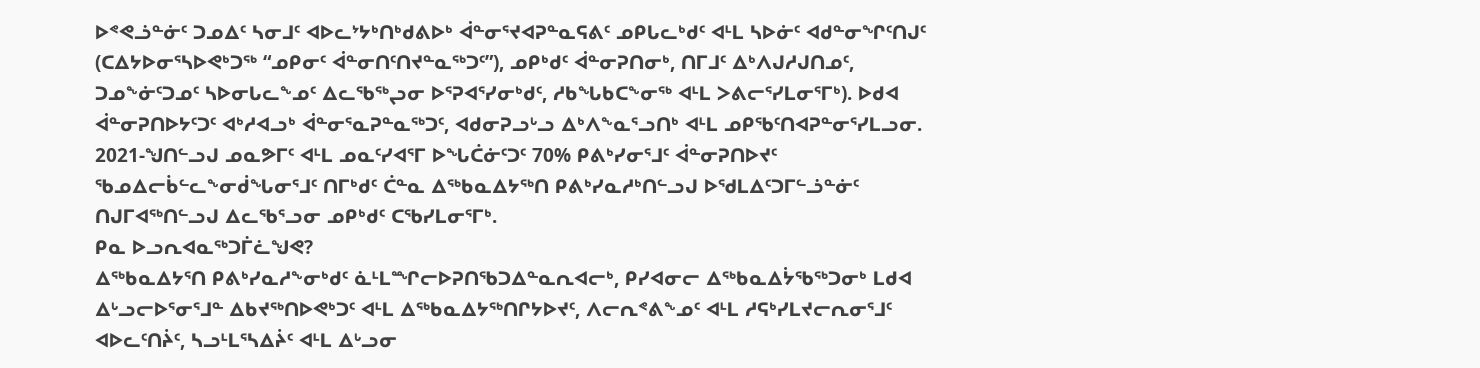ᐅᕝᕙᓘᓐᓃᑦ ᑐᓄᐃᑦ ᓴᓂᒧᑦ ᐊᐅᓚᔾᔭᒃᑎᒃᑯᕕᐅᒃ ᐋᓐᓂᕐᔪᐊᕈᓐᓇᕋᕕᑦ ᓄᑭᒐᓚᒃᑯᑦ ᐊᒻᒪ ᓴᐅᓃᑦ ᐊᑯᓐᓂᖏᑦᑎᒍᑦ (ᑕᐃᔭᐅᓂᕐᓴᐅᕙᒃᑐᖅ “ᓄᑭᓂᑦ ᐋᓐᓂᑎᑦᑎᔪᓐᓇᖅᑐᑦ”), ᓄᑭᒃᑯᑦ ᐋᓐᓂᕈᑎᓂᒃ, ᑎᒥᒧᑦ ᐃᒃᐱᒍᓱᒍᑎᓄᑦ, ᑐᓄᖕᓃᑦᑐᓄᑦ ᓴᐅᓂᒐᓚᖕᓄᑦ ᐃᓚᖃᖅᖢᓂ ᐅᕐᕈᐊᕐᓯᓂᒃᑯᑦ, ᓱᑲᖓᑲᑕᖕᓂᖅ ᐊᒻᒪ ᐳᕕᓕᕐᓯᒪᓂᕐᒥᒃ). ᐅᑯᐊ ᐋᓐᓂᕈᑎᐅᔭᑦᑐᑦ ᐊᒃᓱᐊᓗᒃ ᐋᓐᓂᕐᓇᕈᓐᓇᖅᑐᑦ, ᐊᑯᓂᕈᓗᒡᓗ ᐃᒃᐱᖕᓇᕐᓗᑎᒃ ᐊᒻᒪ ᓄᑭᖃᑦᑎᐊᕈᓐᓂᕐᓯᒪᓗᓂ.
2021-ᖑᑎᓪᓗᒍ ᓄᓇᕗᒥᑦ ᐊᒻᒪ ᓄᓇᑦᓯᐊᕐᒥ ᐅᖓᑖᓃᑦᑐᑦ 70% ᑭᕕᒃᓯᓂᕐᒧᑦ ᐋᓐᓂᕈᑎᐅᔪᑦ ᖃᓄᐃᓕᑳᓪᓚᖕᓂᑰᖓᓂᕐᒧᑦ ᑎᒥᒃᑯᑦ ᑖᓐᓇ ᐃᖅᑲᓇᐃᔭᖅᑎ ᑭᕕᒃᓯᓇᓱᒃᑎᓪᓗᒍ ᐅᖁᒪᐃᑦᑐᒥᓪᓘᓐᓃᑦ ᑎᒍᒥᐊᖅᑎᓪᓗᒍ ᐃᓚᖃᕐᓗᓂ ᓄᑭᒃᑯᑦ ᑕᖃᓯᒪᓂᕐᒥᒃ.
ᑭᓇ ᐅᓗᕆᐊᓇᖅᑐᒦᓛᖑᕙ?
ᐃᖅᑲᓇᐃᔭᕐᑎ ᑭᕕᒃᓯᓇᓱᖕᓂᒃᑯᑦ ᓈᒻᒪᙱᓕᐅᕈᑎᖃᑐᐃᓐᓇᕆᐊᓕᒃ, ᑭᓯᐊᓂᓕ ᐃᖅᑲᓇᐃᔮᖃᖅᑐᓂᒃ ᒪᑯᐊ ᐃᒡᓗᓕᐅᕐᓂᕐᒧᓐ ᐃᑲᔪᖅᑎᐅᕙᒃᑐᑦ ᐊᒻᒪ ᐃᖅᑲᓇᐃᔭᖅᑎᒋᔭᐅᔪᑦ, ᐱᓕᕆᕝᕕᖕᓄᑦ ᐊᒻᒪ ᓱᕋᒃᓯᒪᔪᓕᕆᓂᕐᒧᑦ ᐊᐅᓚᑦᑎᔩᑦ, ᓴᓗᒻᒪᕐᓴᐃᔩᑦ ᐊᒻᒪ ᐃᒡᓗᓂ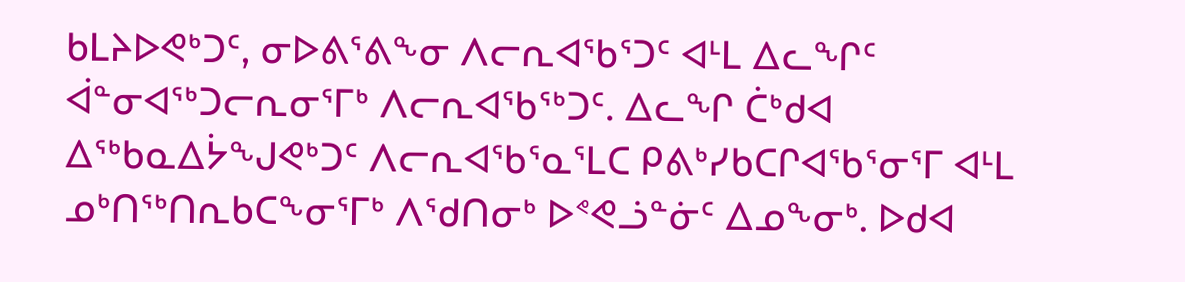ᑲᒪᔨᐅᕙᒃᑐᑦ, ᓂᐅᕕᕐᕕᖕᓂ ᐱᓕᕆᐊᖃᕐᑐᑦ ᐊᒻᒪ ᐃᓚᖏᑦ ᐋᓐᓂᐊᖅᑐᓕᕆᓂᕐᒥᒃ ᐱᓕᕆᐊᖃᖅᑐᑦ. ᐃᓚᖏ ᑖᒃᑯᐊ ᐃᖅᑲᓇᐃᔮᖑᕙᒃᑐᑦ ᐱᓕᕆᐊᖃᕐᓇᕐᒪᑕ ᑭᕕᒃᓯᑲᑕᒋᐊᖃᕐᓂᕐᒥ ᐊᒻᒪ ᓄᒃᑎᖅᑎᕆᑲᑕᖕᓂᕐᒥᒃ ᐱᖁᑎᓂᒃ ᐅᕝᕙᓘᓐᓃᑦ ᐃᓄᖕᓂᒃ. ᐅᑯᐊ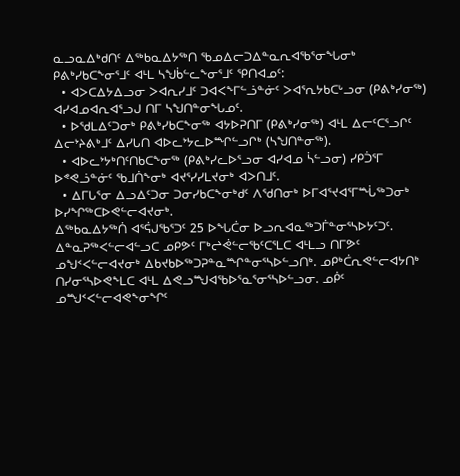ᓇᓗᓇᐃᒃᑯᑎᑦ ᐃᖅᑲᓇᐃᔭᖅᑎ ᖃᓄᐃᓕᑐᐃᓐᓇᕆᐊᖃᕐᓂᖓᓂᒃ ᑭᕕᒃᓯᑲᑕᖕᓂᕐᒧᑦ ᐊᒻᒪ ᓴᖑᑳᓪᓚᖕᓂᕐᒧᑦ ᕿᑎᐊᓄᑦ:
  • ᐊᐳᑕᐃᔭᐃᓗᓂ ᐳᐊᕆᓯᒧᑦ ᑐᐊᐸᖕᒥᓪᓘᓐᓃᑦ ᐳᐊᕐᕆᔭᑲᑕᒡᓗᓂ (ᑭᕕᒃᓯᓂᖅ) ᐊᓯᐊᓄᐊᕆᐊᕐᓗᒍ ᑎᒥ ᓴᖑᑎᓐᓂᖓᓄᑦ.
  • ᐅᖁᒪᐃᑦᑐᓂᒃ ᑭᕕᒃᓯᑲᑕᖕᓂᖅ ᐊᔭᐅᕈᑎᒥ (ᑭᕕᒃᓯᓂᖅ) ᐊᒻᒪ ᐃᓕᑦᑕᕐᓗᒋᑦ ᐃᓕᔾᔨᕕᒃᒧᑦ ᐃᓯᒐᑎ ᐊᐅᓚᔾᔭᓚᐅᙱᓪᓗᒋᒃ (ᓴᖑᑎᓐᓂᖅ).
  • ᐊᐅᓚᔾᔭᒃᑎᑦᑎᑲᑕᖕᓂᖅ (ᑭᕕᒃᓯᓚᐅᕐᓗᓂ ᐊᓯᐊᓄ ᓵᓪᓗᓂ) ᓯᑭᑑᕐᒥ ᐅᕝᕙᓘᓐᓃᑦ ᖃᒧᑏᖕᓂᒃ ᐊᔪᕐᓯᓯᒪᔪᓂᒃ ᐊᐳᑎᒧᑦ.
  • ᐃᒥᒐᕐᓂ ᐃᓗᐃᑦᑐᓂ ᑐᓂᓯᑲᑕᖕᓂᒃᑯᑦ ᐱᖁᑎᓂᒃ ᐅᒥᐊᕐᔪᐊᕐᒥᙶᖅᑐᓂᒃ ᐅᓯᖏᖅᑕᐅᕙᓪᓕᐊᔪᓂᒃ.
ᐃᖅᑲᓇᐃᔭᖅᑏ ᐊᕐᕌᒍᖃᕐᑐᑦ 25 ᐅᖓᑖᓂ ᐅᓗᕆᐊᓇᖅᑐᒦᓐᓂᕐᓴᐅᔭᑦᑐᑦ. ᐃᓐᓇᕈᖅᐸᓪᓕᐊᓪᓗᑕ ᓄᑭᕗᑦ ᒥᒃᖠᕚᓪᓕᖃᑦᑕᕐᒪᑕ ᐊᒻᒪᓗ ᑎᒥᕗᑦ ᓄᖑᑉᐸᓪᓕᐊᔪᓂᒃ ᐃᑲᔪᑲᐅᖅᑐᕈᓐᓇᙱᓐᓂᕐᓴᐅᓪᓗᑎᒃ. ᓄᑭᒃᑖᕆᕙᓪᓕᐊᔭᑎᒃ ᑎᓯᓂᕐᓴᐅᕙᖕᒪᑕ ᐊᒻᒪ ᐃᕙᓗᙳᐊᖃᐅᕐᓇᕐᓂᕐᓴᐅᓪᓗᓂ. ᓄᑮᑦ ᓄᙳᑉᐸᓪᓕᐊᕙᖕᓂᖏᑦ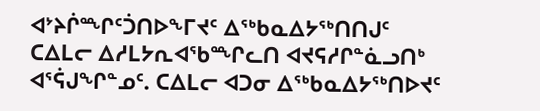ᐊᔾᔨᒌᙱᑦᑑᑎᐅᖕᒥᔪᑦ ᐃᖅᑲᓇᐃᔭᖅᑎᑎᒍᑦ ᑕᐃᒪᓕ ᐃᓱᒪᔭᕆᐊᖃᙱᓚᑎ ᐊᔪᕋᓱᒋᓐᓈᓗᑎᒃ ᐊᕐᕌᒍᖏᓐᓄᑦ. ᑕᐃᒪᓕ ᐊᑐᓂ ᐃᖅᑲᓇᐃᔭᖅᑎᐅᔪᑦ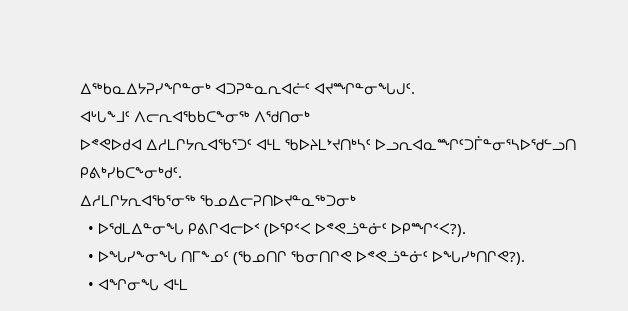ᐃᖅᑲᓇᐃᔭᕈᓯᖏᓐᓂᒃ ᐊᑐᕈᓐᓇᕆᐊᓖᑦ ᐊᔪᙱᓐᓂᖓᒍᑦ.
ᐊᒡᒐᖕᒧᑦ ᐱᓕᕆᐊᖃᑲᑕᖕᓂᖅ ᐱᖁᑎᓂᒃ
ᐅᕝᕙᐅᑯᐊ ᐃᓱᒪᒋᔭᕆᐊᖃᕐᑐᑦ ᐊᒻᒪ ᖃᐅᔨᒪᔾᔪᑎᒃᓴᑦ ᐅᓗᕆᐊᓇᙱᑦᑐᒦᓐᓂᕐᓴᐅᖁᓪᓗᑎ ᑭᕕᒃᓯᑲᑕᖕᓂᒃᑯᑦ.
ᐃᓱᒪᒋᔭᕆᐊᖃᕐᓂᖅ ᖃᓄᐃᓕᕈᑎᐅᔪᓐᓇᖅᑐᓂᒃ
  • ᐅᖁᒪᐃᓐᓂᖓ ᑭᕕᒋᐊᓕᐅᑉ (ᐅᕿᑉᐸ ᐅᕝᕙᓘᓐᓃᑦ ᐅᑭᙱᑉᐸ?).
  • ᐅᖓᓯᖕᓂᖓ ᑎᒥᖕᓄᑦ (ᖃᓄᑎᒋ ᖃᓂᑎᒋᕙ ᐅᕝᕙᓘᓐᓃᑦ ᐅᖓᓯᒃᑎᒋᕙ?).
  • ᐊᖏᓂᖓ ᐊᒻᒪ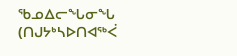ᖃᓄᐃᓕᖓᓂᖓ (ᑎᒍᔭᒃᓴᐅᑎᐊᖅᐹ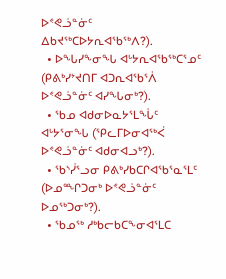ᐅᕝᕙᓘᓐᓃᑦ ᐃᑲᔪᖅᑕᐅᔭᕆᐊᖃᖅᐱ?).
  • ᐅᖓᓯᖕᓂᖓ ᐊᒡᔭᕆᐊᖃᖅᑕᕐᓄᑦ (ᑭᕕᒃᓯᔾᔪᑎᒥ ᐊᑐᕆᐊᖃᕐᐲ ᐅᕝᕙᓘᓐᓃᑦ ᐊᓯᖓᓂᒃ?).
  • ᖃᓄ ᐊᑯᓂᐅᓇᔭᕐᒪᖔᑦ ᐊᒡᔭᕐᓂᖓ (ᕿᓚᒥᐅᓂᐊᖅᐹ ᐅᕝᕙᓘᓐᓃᑦ ᐊᑯᓂᐊᓗᒃ?).
  • ᖃᔅᓰᕐᓗᓂ ᑭᕕᒃᓯᑲᑕᒋᐊᖃᕐᓇᕐᒪᑦ (ᐅᓄᙱᑐᓂᒃ ᐅᕝᕙᓘᓐᓃᑦ ᐅᓄᖅᑐᓂᒃ?).
  • ᖃᓄᖅ ᓱᒃᑲᓕᑲᑕᖕᓂᐊᕐᒪᑕ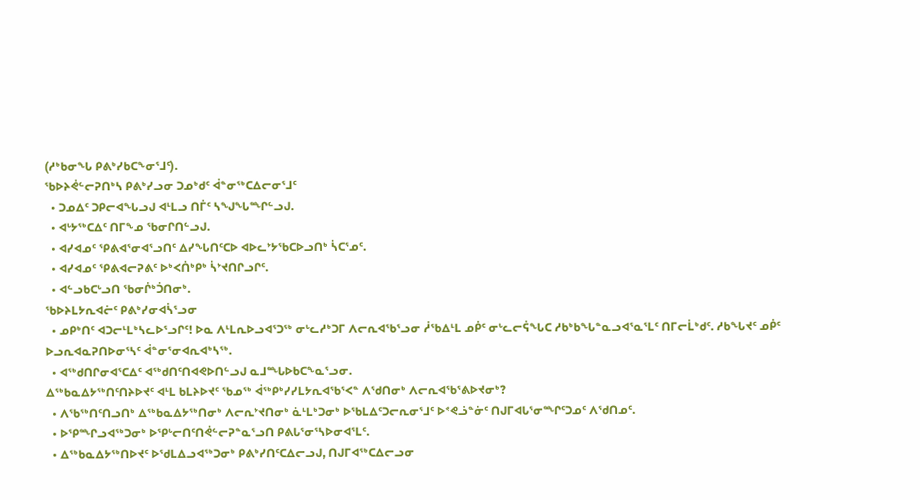(ᓱᒃᑲᓂᖓ ᑭᕕᒃᓯᑲᑕᖕᓂᕐᒧᑦ).
ᖃᐅᔨᕚᓪᓕᕈᑎᒃᓴ ᑭᕕᒃᓯᓗᓂ ᑐᓄᒃᑯᑦ ᐋᓐᓂᖅᑕᐃᓕᓂᕐᒧᑦ
  • ᑐᓄᐃᑦ ᑐᑭᓕᐊᖓᓗᒍ ᐊᒻᒪᓗ ᑎᒦᑦ ᓴᖑᖓᙱᓪᓗᒍ.
  • ᐊᒡᔭᖅᑕᐃᑦ ᑎᒥᖕᓄ ᖃᓂᒋᑎᓪᓗᒍ.
  • ᐊᓯᐊᓄᑦ ᕿᕕᐊᕐᓂᐊᕐᓗᑎᑦ ᐃᓯᖓᑎᑦᑕᐅ ᐊᐅᓚᔾᔭᖃᑕᐅᓗᑎᒃ ᓵᑕᕐᓄᑦ.
  • ᐊᓯᐊᓄᑦ ᕿᕕᐊᓕᕈᕕᑦ ᐅᒃᐸᑏᒃᑭᒃ ᓵᔾᔪᑎᒋᓗᒋᑦ.
  • ᐊᓪᓗᑲᑕᒡᓗᑎ ᖃᓂᒌᒃᑑᑎᓂᒃ.
ᖃᐅᔨᒪᔭᕆᐊᓖᑦ ᑭᕕᒃᓯᓂᐊᓵᕐᓗᓂ
  • ᓄᑭᒃᑎᑦ ᐊᑐᓕᒻᒪᒃᓴᓚᐅᕐᓗᒋᑦ! ᐅᓇ ᐱᒻᒪᕆᐅᓗᐊᕐᑐᖅ ᓂᒡᓚᓱᒃᑐᒥ ᐱᓕᕆᐊᖃᕐᓗᓂ ᓲᖃᐃᒻᒪ ᓄᑮᑦ ᓂᒡᓚᓕᕌᖓᑕ ᓱᑲᒃᑲᖓᓐᓇᓗᐊᕐᓇᕐᒪᑦ ᑎᒥᓕᒫᒃᑯᑦ. ᓱᑲᖓᔪᑦ ᓄᑮᑦ ᐅᓗᕆᐊᓇᕈᑎᐅᓂᕐᓴᑦ ᐋᓐᓂᕐᓂᐊᕆᐊᒃᓴᖅ.
  • ᐊᖅᑯᑎᒋᓂᐊᕐᑕᐃᑦ ᐊᖅᑯᑎᑦᑎᐊᕙᐅᑎᓪᓗᒍ ᓇᒧᙵᐅᑲᑕᖕᓇᕐᓗᓂ.
ᐃᖅᑲᓇᐃᔭᖅᑎᑦᑎᔨᐅᔪᑦ ᐊᒻᒪ ᑲᒪᔨᐅᔪᑦ ᖃᓄᖅ ᐋᖅᑭᒃᓯᓯᒪᔭᕆᐊᖃᕐᐸᓐ ᐱᖁᑎᓂᒃ ᐱᓕᕆᐊᖃᕐᕕᐅᔪᓂᒃ?
  • ᐱᖃᖅᑎᑦᑎᓗᑎᒃ ᐃᖅᑲᓇᐃᔭᖅᑎᓂᒃ ᐱᓕᕆᔾᔪᑎᓂᒃ ᓈᒻᒪᒃᑐᓂᒃ ᐅᖃᒪᐃᑦᑐᓕᕆᓂᕐᒧᑦ ᐅᕝᕙᓘᓐᓃᑦ ᑎᒍᒥᐊᒐᕐᓂᙱᑦᑐᓄᑦ ᐱᖁᑎᓄᑦ.
  • ᐅᕿᙱᓗᐊᖅᑐᓂᒃ ᐅᕿᒡᓕᑎᑦᑎᕚᓪᓕᕈᓐᓇᕐᓗᑎ ᑭᕕᒐᕐᓂᕐᓴᐅᓂᐊᕐᒪᑦ.
  • ᐃᖅᑲᓇᐃᔭᖅᑎᐅᔪᑦ ᐅᖁᒪᐃᓗᐊᖅᑐᓂᒃ ᑭᕕᒃᓯᑎᑦᑕᐃᓕᓗᒍ, ᑎᒍᒥᐊᖅᑕᐃᓕᓗᓂ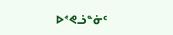ᐅᕝᕙᓘᓐᓃᑦ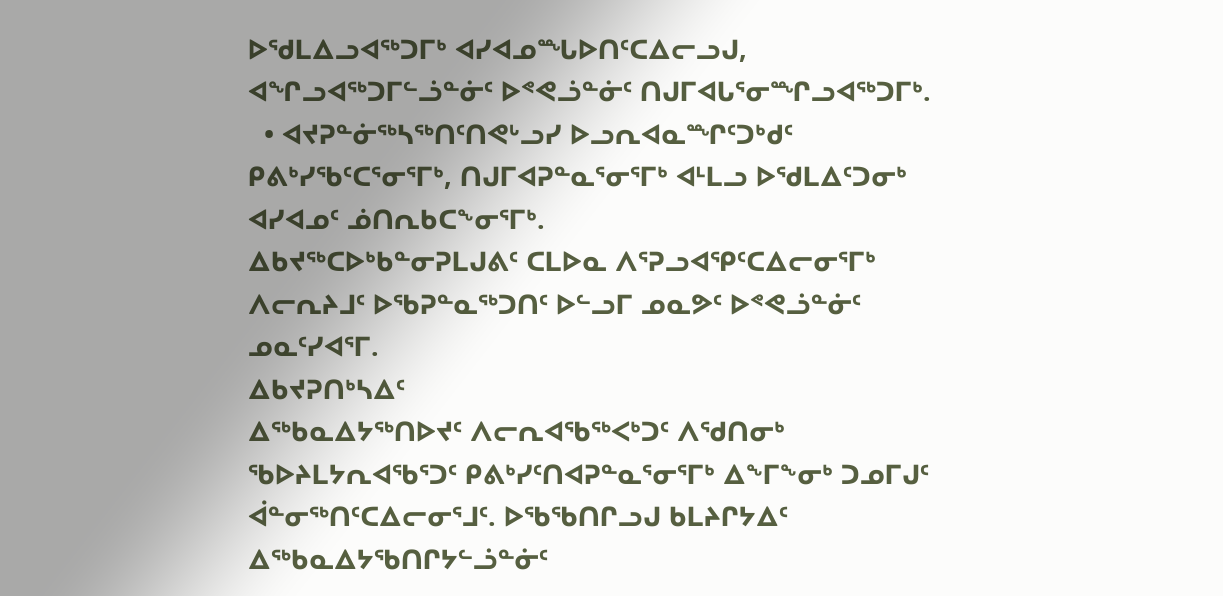ᐅᖁᒪᐃᓗᐊᖅᑐᒥᒃ ᐊᓯᐊᓄᙵᐅᑎᑦᑕᐃᓕᓗᒍ, ᐊᖏᓗᐊᖅᑐᒥᓪᓘᓐᓃᑦ ᐅᕝᕙᓘᓐᓃᑦ ᑎᒍᒥᐊᒐᕐᓂᙱᓗᐊᖅᑐᒥᒃ.
  • ᐊᔪᕈᓐᓃᖅᓴᖅᑎᑦᑎᕙᒡᓗᓯ ᐅᓗᕆᐊᓇᙱᑦᑐᒃᑯᑦ ᑭᕕᒃᓯᖃᑦᑕᕐᓂᕐᒥᒃ, ᑎᒍᒥᐊᕈᓐᓇᕐᓂᕐᒥᒃ ᐊᒻᒪᓗ ᐅᖁᒪᐃᑦᑐᓂᒃ ᐊᓯᐊᓄᑦ ᓅᑎᕆᑲᑕᖕᓂᕐᒥᒃ.
ᐃᑲᔪᖅᑕᐅᒃᑲᓐᓂᕈᒪᒍᕕᑦ ᑕᒪᐅᓇ ᐱᕐᕈᓗᐊᕿᑦᑕᐃᓕᓂᕐᒥᒃ ᐱᓕᕆᔨᒧᑦ ᐅᖃᕈᓐᓇᖅᑐᑎᑦ ᐅᓪᓗᒥ ᓄᓇᕗᑦ ᐅᕝᕙᓘᓐᓃᑦ ᓄᓇᑦᓯᐊᕐᒥ.
ᐃᑲᔪᕈᑎᒃᓴᐃᑦ
ᐃᖅᑲᓇᐃᔭᖅᑎᐅᔪᑦ ᐱᓕᕆᐊᖃᖅᐸᒃᑐᑦ ᐱᖁᑎᓂᒃ ᖃᐅᔨᒪᔭᕆᐊᖃᕐᑐᑦ ᑭᕕᒃᓯᑦᑎᐊᕈᓐᓇᕐᓂᕐᒥᒃ ᐃᖕᒥᖕᓂᒃ ᑐᓄᒥᒍᑦ ᐋᓐᓂᖅᑎᑦᑕᐃᓕᓂᕐᒧᑦ. ᐅᖃᖃᑎᒋᓗᒍ ᑲᒪᔨᒋᔭᐃᑦ ᐃᖅᑲᓇᐃᔭᖃᑎᒋᔭᓪᓘᓐᓃᑦ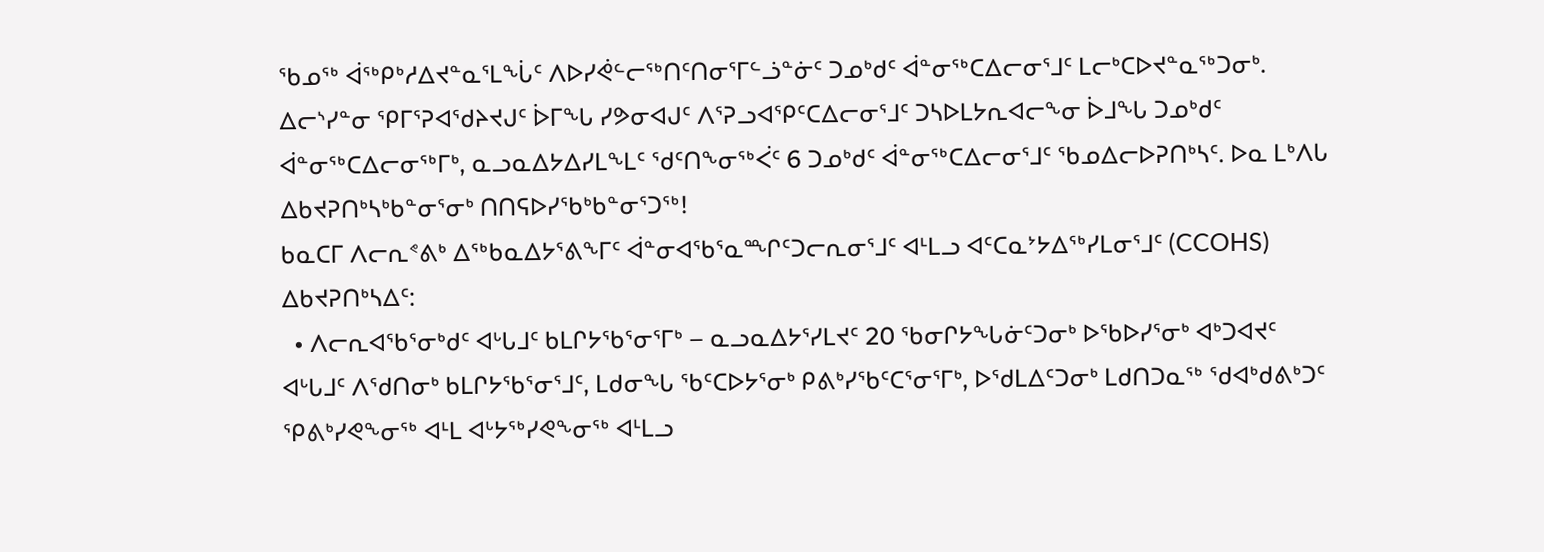ᖃᓄᖅ ᐋᖅᑭᒃᓱᐃᔪᓐᓇᕐᒪᖔᑦ ᐱᐅᓯᕚᓪᓕᖅᑎᑦᑎᓂᕐᒥᓪᓘᓐᓃᑦ ᑐᓄᒃᑯᑦ ᐋᓐᓂᖅᑕᐃᓕᓂᕐᒧᑦ ᒪᓕᒃᑕᐅᔪᓐᓇᖅᑐᓂᒃ. ᐃᓕᔅᓯᓐᓂ ᕿᒥᕐᕈᐊᖁᔨᔪᒍᑦ ᐆᒥᖓ ᓯᕗᓂᐊᒍᑦ ᐱᕐᕈᓗᐊᕿᑦᑕᐃᓕᓂᕐᒧᑦ ᑐᓴᐅᒪᔭᕆᐊᓕᖕᓂ ᐆᒧᖓ ᑐᓄᒃᑯᑦ ᐋᓐᓂᖅᑕᐃᓕᓂᖅᒥᒃ, ᓇᓗᓇᐃᔭᐃᓯᒪᖕᒪᑦ ᖁᑦᑎᖕᓂᖅᐹᑦ 6 ᑐᓄᒃᑯᑦ ᐋᓐᓂᖅᑕᐃᓕᓂᕐᒧᑦ ᖃᓄᐃᓕᐅᕈᑎᒃᓴᑦ. ᐅᓇ ᒪᒃᐱᒐ ᐃᑲᔪᕈᑎᒃᓴᒃᑲᓐᓂᕐᓂᒃ ᑎᑎᕋᐅᓯᖃᒃᑲᓐᓂᕐᑐᖅ!
ᑲᓇᑕᒥ ᐱᓕᕆᕝᕕᒃ ᐃᖅᑲᓇᐃᔭᕐᕕᖕᒥᑦ ᐋᓐᓂᐊᖃᕐᓇᙱᑦᑐᓕᕆᓂᕐᒧᑦ ᐊᒻᒪᓗ ᐊᑦᑕᓇᔾᔭᐃᖅᓯᒪᓂᕐᒧᑦ (CCOHS) ᐃᑲᔪᕈᑎᒃᓴᐃᑦ:
  • ᐱᓕᕆᐊᖃᕐᓂᒃᑯᑦ ᐊᒡᒐᒧᑦ ᑲᒪᒋᔭᖃᕐᓂᕐᒥᒃ – ᓇᓗᓇᐃᔭᕐᓯᒪᔪᑦ 20 ᖃᓂᒋᔭᖓᓃᑦᑐᓂᒃ ᐅᖃᐅᓯᕐᓂᒃ ᐊᒃᑐᐊᔪᑦ ᐊᒡᒐᒧᑦ ᐱᖁᑎᓂᒃ ᑲᒪᒋᔭᖃᕐᓂᕐᒧᑦ, ᒪᑯᓂᖓ ᖃᑦᑕᐅᔭᕐᓂᒃ ᑭᕕᒃᓯᖃᑦᑕᕐᓂᕐᒥᒃ, ᐅᖁᒪᐃᑦᑐᓂᒃ ᒪᑯᑎᑐᓇᖅ ᖁᐊᒃᑯᕕᒃᑐᑦ ᕿᕕᒃᓯᕙᖕᓂᖅ ᐊᒻᒪ ᐊᒡᔭᖅᓯᕙᖕᓂᖅ ᐊᒻᒪᓗ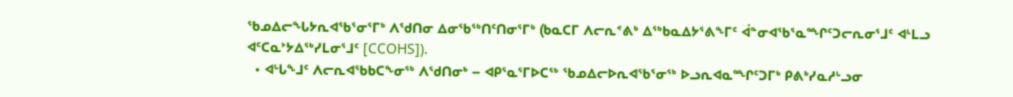ᖃᓄᐃᓕᖓᔭᕆᐊᖃᕐᓂᕐᒥᒃ ᐱᖁᑎᓂ ᐃᓂᖃᖅᑎᑦᑎᓂᕐᒥᒃ (ᑲᓇᑕᒥ ᐱᓕᕆᕝᕕᒃ ᐃᖅᑲᓇᐃᔭᕐᕕᖕᒥᑦ ᐋᓐᓂᐊᖃᕐᓇᙱᑦᑐᓕᕆᓂᕐᒧᑦ ᐊᒻᒪᓗ ᐊᑦᑕᓇᔾᔭᐃᖅᓯᒪᓂᕐᒧᑦ [CCOHS]).
  • ᐊᒡᒐᖕᒧᑦ ᐱᓕᕆᐊᖃᑲᑕᖕᓂᖅ ᐱᖁᑎᓂᒃ – ᐊᑭᕐᓇᕐᒥᐅᑕᖅ ᖃᓄᐃᓕᐅᕆᐊᖃᕐᓂᖅ ᐅᓗᕆᐊᓇᙱᑦᑐᒥᒃ ᑭᕕᒃᓯᓇᓱᒡᓗᓂ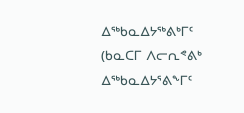ᐃᖅᑲᓇᐃᔭᖅᕕᒃᒥᑦ (ᑲᓇᑕᒥ ᐱᓕᕆᕝᕕᒃ ᐃᖅᑲᓇᐃᔭᕐᕕᖕᒥᑦ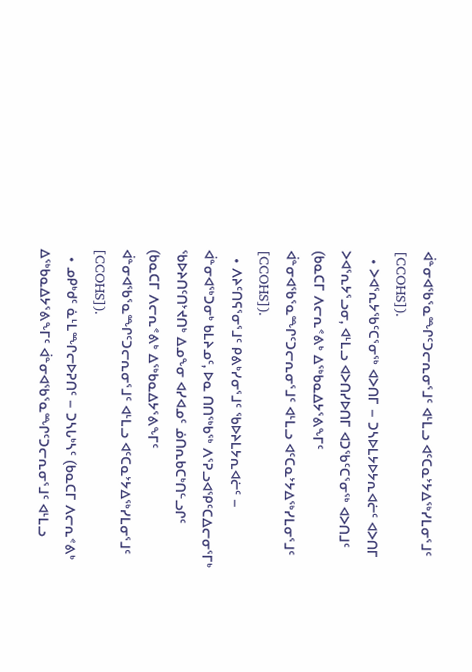ᐋᓐᓂᐊᖃᕐᓇᙱᑦᑐᓕᕆᓂᕐᒧᑦ ᐊᒻᒪᓗ ᐊᑦᑕᓇᔾᔭᐃᖅᓯᒪᓂᕐᒧᑦ [CCOHS]).
  • ᐳᐊᕐᕆᔭᖃᑦᑕᕐᓂᖅ ᐊᐳᑎᒥ – ᑐᓴᐅᒪᔭᐅᔭᕆᐊᓖᑦ ᐊᐳᑎᒥ ᐳᐊᕐᕆᔭᕐᓗᓂ, ᐊᒻᒪᓗ ᐊᐳᑎᓯᐅᑎᒥ ᐊᑐᖃᑦᑕᕐᓂᖅ ᐊᐳᑎᒧᑦ (ᑲᓇᑕᒥ ᐱᓕᕆᕝᕕᒃ ᐃᖅᑲᓇᐃᔭᕐᕕᖕᒥᑦ ᐋᓐᓂᐊᖃᕐᓇᙱᑦᑐᓕᕆᓂᕐᒧᑦ ᐊᒻᒪᓗ ᐊᑦᑕᓇᔾᔭᐃᖅᓯᒪᓂᕐᒧᑦ [CCOHS]).
  • ᐱᔨᑦᑎᕋᕐᓂᕐᒧᑦ ᑭᕕᒃᓯᓂᕐᒧᑦ ᖃᐅᔨᒪᔭᕆᐊᓖᑦ – ᐋᓐᓂᐊᖅᑐᓂᒃ ᑲᒪᔨᓄᑦ, ᐅᓇ ᑎᑎᖅᑲᖅ ᐱᕐᕈᓗᐊᕿᑦᑕᐃᓕᓂᕐᒥᒃ ᖃᐅᔨᑎᑦᑎᔾᔪᑎᒃ ᐃᓄᖕᓂ ᐊᓯᐊᓄᑦ ᓅᑎᕆᑲᑕᒃᑎᓪᓗᒋᑦ (ᑲᓇᑕᒥ ᐱᓕᕆᕝᕕᒃ ᐃᖅᑲᓇᐃᔭᕐᕕᖕᒥᑦ ᐋᓐᓂᐊᖃᕐᓇᙱᑦᑐᓕᕆᓂᕐᒧᑦ ᐊᒻᒪᓗ ᐊᑦᑕᓇᔾᔭᐃᖅᓯᒪᓂᕐᒧᑦ [CCOHS]).
  • ᓄᑭᒃᑯᑦ ᓈᒻᒪᙱᓕᐅᕈᑎᑦ – ᑐᓴᒐᒃᓴᑦ (ᑲᓇᑕᒥ ᐱᓕᕆᕝᕕᒃ ᐃᖅᑲᓇᐃᔭᕐᕕᖕᒥᑦ ᐋᓐᓂᐊᖃᕐᓇᙱᑦᑐᓕᕆᓂᕐᒧᑦ ᐊᒻᒪᓗ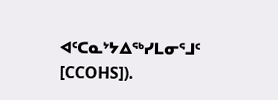ᐊᑦᑕᓇᔾᔭᐃᖅᓯᒪᓂᕐᒧᑦ [CCOHS]).